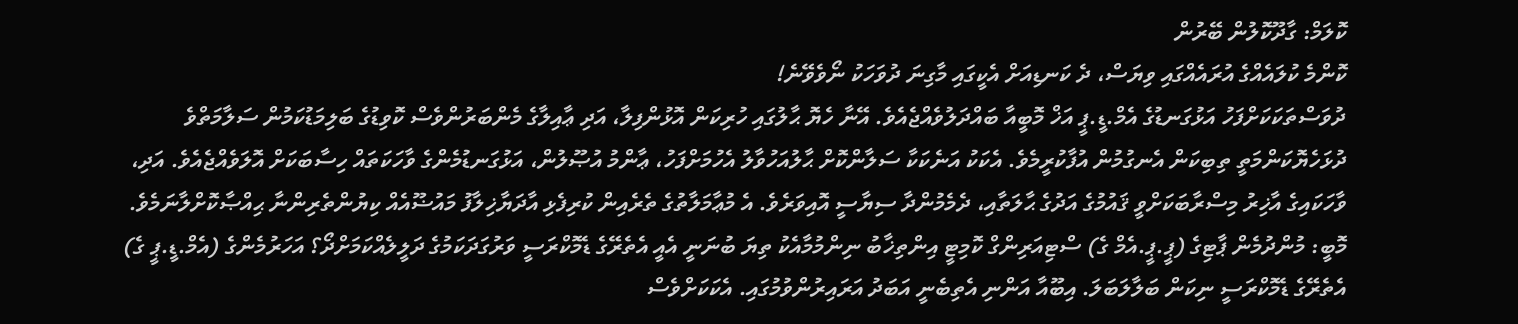ކޮލަމް: ގާދޫކޮލުން ބޭރުން
ކޮންމެ ކުލައެއްގެ އުރައެއްގައި ވިޔަސް، ދެ ކަނޑިއަށް އެކީގައި މާގިނަ ދުވަހަކު ނޯވެވޭނެ!
ދުވަސްތަކަކަށްފަހު އަޅުގަނޑުގެ އެމް.ޑީ.ޕީ އަޚް މޮބީއާ ބައްދަލުވެއްޖެއެވެ. އޭނާ ހެޔޮ ޙާލުގައި ހުރިކަން އޮޅުންފިލާ، އަދި ޢާއިލާގެ މެންބަރުންވެސް ކޮވިޑުގެ ބަލިމަޑުކަމުން ސަލާމަތްވެ ދުޅަހެޔޮކަންމަތީ ތިބިކަން އެނގުމުން އުފާކުރީމެވެ. އެކަކު އަނެކަކާ ސަލާންކޮށް ޙާލުއަހުވާލު އެހުމަށްފަހު، ޢާންމު އުޞޫލުން، އަޅުގަނޑުމެންގެ ވާހަކަތައް ހިސާބަކަށް އޮލަވެއްޖެއެވެ. އަދި، ވާހަކައިގެ އާޚިރު މިސްރާބަކަށްވީ ޤައުމުގެ އަދުގެ ޙާލަތާއި، ދެމެމުންދާ ސިޔާސީ އޮއިވަރެވެ. އެ މުޢާމަލާތުގެ ތެރެއިން ކުރިފެޅި އާދަޔާޚިލާފު މައުޟޫއެއް ކިޔުންތެރިންނާ ޙިއްޞާކޮށްލާނަމެވެ.
މޮބީ: މުންދުމެން ޕާޓިގެ (ޕީ.ޕީ.އެމް ގެ) ސްޓިއަރިންގް ކޮމިޓީ އިންތިޚާބު ނިންމުމާއެކު ތިޔަ ބުނަނީ އެއީ އެތެރޭގެ ޑެމޮކްރަސީ ވަރުގަދަކަމުގެ ދަލީލެއްކަމަށްދޯ؟ އަހަރުމެންގެ (އެމް.ޑީ.ޕީ ގެ) އެތެރޭގެ ޑެމޮކްރަސީ ނިކަން ބަލާލަބަލަ. އިބޫއާ އަންނި އެތިބެނީ އަބަދު އަރައިރުންވުމުގައި. އެކަކަށްވެސް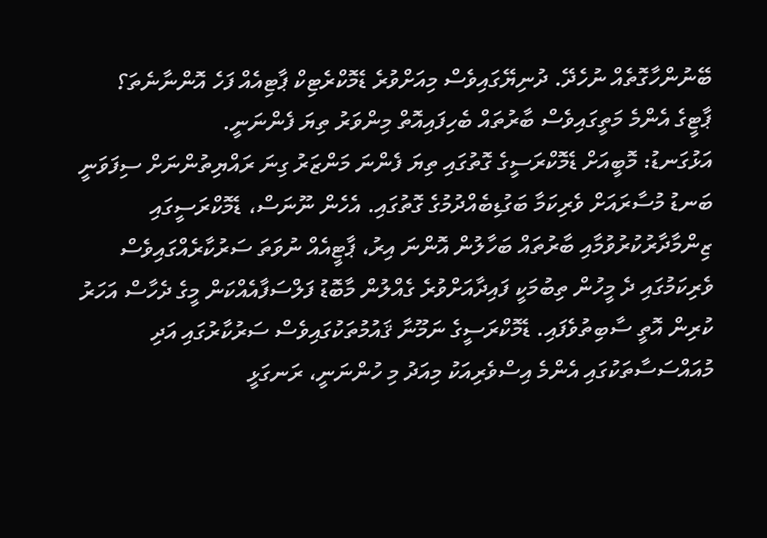ބޭނުންހާގޮތެއް ނުހެދޭ. ދުނިޔޭގައިވެސް މިއަށްވުރެ ޑެމޮކްރެޓިކް ޕާޓިއެއް ފަހެ އޮންނާނެތަ؟ ޕާޓީގެ އެންމެ މަތީގައިވެސް ބާރުތައް ބެހިފައިއޮތް މިންވަރު ތިޔަ ފެންނަނީ.
އަޅުގަނޑު: މޮބީއަށް ޑެމޮކްރަސީގެ ގޮތުގައި ތިޔަ ފެންނަ މަންޒަރު ގިނަ ރައްޔިތުންނަށް ސިފަވަނީ ބަނޑު މުސާރައަށް ވެރިކަމާ ބަގުޑިބެއްދުމުގެ ގޮތުގައި. އެހެން ނޫނަސް، ޑެމޮކްރަސީގައި ޒިންމާދާރުކުރުވުމާއި ބާރުތައް ބަހާލުން އޮންނަ އިރު، ޕާޓީއެއް ނުވަތަ ސަރުކާރެއްގައިވެސް ވެރިކަމުގައި ދެ މީހުން ތިބުމަކީ ފައިދާއަށްވުރެ ގެއްލުން މާބޮޑު ފަލްސަފާއެއްކަން މީގެ ދެހާސް އަހަރު ކުރިން އޮތީ ސާބިތުވެފައި. ޑެމޮކްރަސީގެ ނަމޫނާ ޤައުމުތަކުގައިވެސް ސަރުކާރުގައި އަދި މުއައްސަސާތަކުގައި އެންމެ އިސްވެރިއަކު މިއަދު މި ހުންނަނީ، ރަނގަޅީ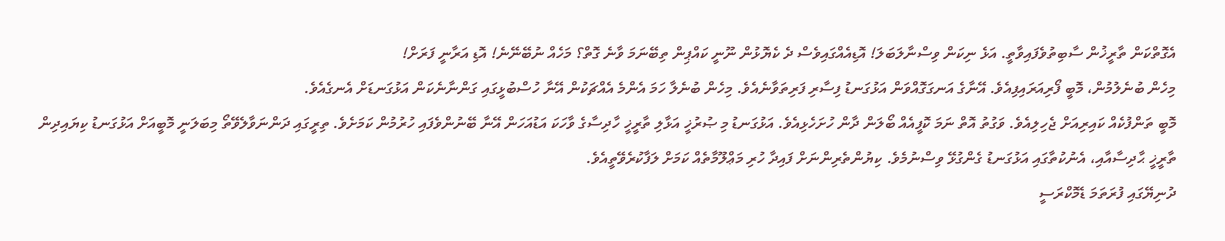އެގޮތްކަން ތާރީޚުން ސާބިތުވެފައިވާތީ. އަޅެ ނިކަން ވިސްނާލަބަލަ! އޮޑިއެއްގައިވެސް ދެ ކެޔޮޅުން ނޫނީ ކައްޕިން ތިބޭނަމަ ވާނެ ގޮތް؟ މަހެއް ނުބޭނޭނެ! އޮޑި އަރާނީ ފަރަށް!
މިހެން ބުނެލުމުން، މޮބީ ފޯރިއަރައިފިއެވެ. އޭނާގެ އަނގަގޮއްވަން އަޅުގަނޑު ފިސާރި ފަރިތަވާނެއެވެ. މިހެން ބުނެލާ ހަމަ އެންމެ އެއްޗަކުން އޭނާ ހުސްބުޅީގައި ގަންނާނެކަން އަޅުގަނޑަށް އެނގެއެވެ.
މޮބީ ތަންފުކެއް ކައިރިއަށް ޖެހިލިއެވެ. ވަގުތު އޮތް ނަމަ ކޮފީއެއް ބޯލަން ދާން ހުށަހެޅިއެވެ. އަޅުގަނޑު މި ޞުރުޚީ އަޅާލި ތާރީޚީ ހާދިސާގެ ވާހަކަ އަޑުއަހަން އޭނާ ބޭނުންވެފައި ހުރުމުން ކަމަށެވެ. ތިރީގައި ދަންނަވާލެވޭތޯ މިބަލަނީ މޮބީއަށް އަޅުގަނޑު ކިޔައިދިން ތާރީޚީ ޙާދިސާއާއި، އެނުކުތާގައި އަޅުގަނޑު ގެންގުޅޭ ވިސްނުމެވެ. ކިޔުންތެރިންނަށް ފައިދާ ހުރި މަޢްލޫމާތެއް ކަމަށް ލަފާކުރެވޭތީއެވެ.
ދުނިޔޭގައި ފުރަތަމަ ޑެމޮކްރަސީ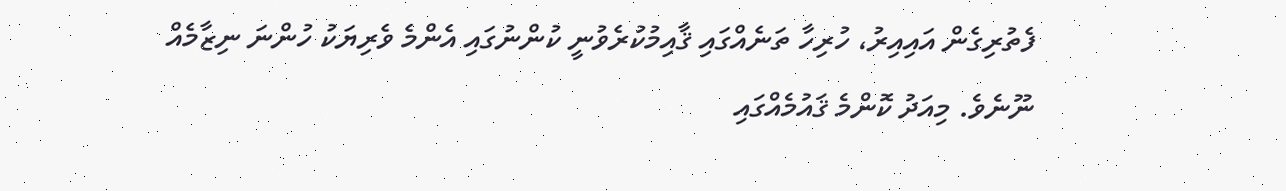ފެތުރިގެން އައިއިރު، ހުރިހާ ތަނެއްގައި ޤާއިމުކުރެވުނީ ކުންނުގައި އެންމެ ވެރިޔަކު ހުންނަ ނިޒާމެއް ނޫނެވެ. މިއަދު ކޮންމެ ޤައުމެއްގައި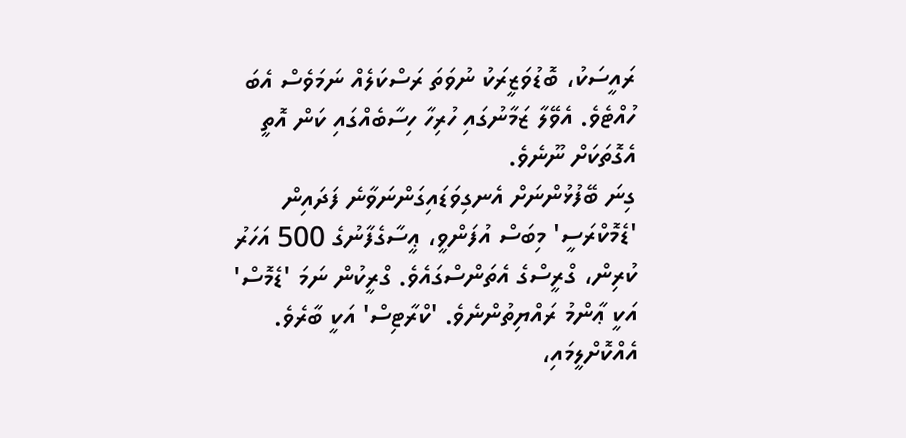ރައީސަކު، ބޮޑުވަޒީރަކު ނުވަތަ ރަސްކަލެއް ނަމަވެސް އެބަ ހުއްޓެވެ. އެވޭލާ ޒަމާނުގައި ހުރިހާ ހިސާބެއްގައި ކަން އޮތީ އެގޮތަކަށް ނޫނެވެ.
ގިނަ ބޭފުޅުންނަށް އެނގިވަޑައިގަންނަވާނެ ފަދައިން 'ޑެމޮކްރަސީ' މިބަސް އުފަންވީ، ޢީސާގެފާނުގެ 500 އަހަރު ކުރިން، ގްރީސްގެ އެތަންސްގައެވެ. ގްރީކުން ނަމަ 'ޑެމޮސް' އަކީ ޢާންމު ރައްޔިތުންނެވެ. 'ކްރާޓިސް' އަކީ ބާރެވެ. އެއްކޮށްލީމައި،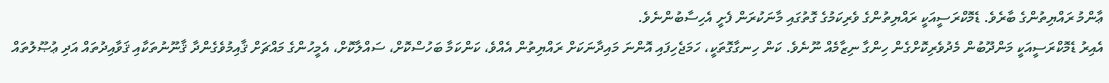ޢާންމު ރައްޔިތުންގެ ބާރެވެ. ޑެމޮކްރަސީއަކީ ރައްޔިތުންގެ ވެރިކަމުގެ ގޮތުގައި މާނަކުރަން ފެށީ އެހިސާބުންނެވެ.
އެއިރު ޑެމޮކްރަސީއަކީ މަންދޫބުން މެދުވެރިކޮށްގެން ހިންގާ ނިޒާމެއް ނޫނެވެ. ކަން ހިނގާގޮތަކީ، ހަމަޖެހިފައި އޮންނަ މައިދާނަކަށް ރައްޔިތުން އެއްވެ، ކަންކަމާ ބަހުސްކޮށް، ސައްލާކޮށް، އެމީހުންގެ މައްޗަށް ޤާއިމުވެގެންދާ ޤާނޫނުތަކާއި ޤަވާއިދުތައް އަދި ޢުޞޫލުތައް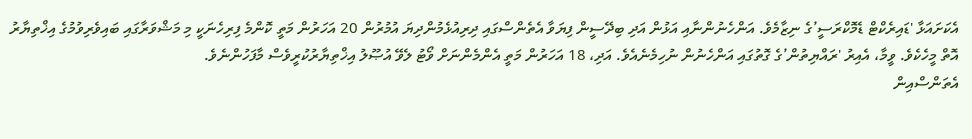އެކަށައަޅާ 'ޑައިރެކްޓް ޑެމޮކްރަސީ’ގެ ނިޒާމެވެ. އަންހެނުންނާއި އަޅުން އަދި ބިދޭސީން ފިޔަވާ އެތެންސްގައި ދިރިއުޅެމުންދިޔަ އުމުރުން 20 އަހަރުން މަތީ ކޮންމެ ފިރިހެނަކީ މި މަޝްވަރާގައި ބައިވެރިވުމުގެ އިޚްތިޔާރު އޮތް މީހެކެވެ. ވީމާ، އެއިރު 'ރައްޔިތުން’ގެ ގޮތުގައި އަންހެނުން ނުހިމެނެއެވެ. އަދި، 18 އަހަރުން މަތީ އެންމެންނަށް ވޯޓު ލެވޭ އުޞޫލު އިޚްތިޔާރުކުރީވެސް މާފަހުންނެވެ.
އެތަންސްއިން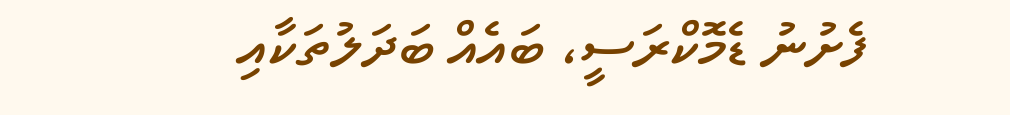ފެށުނު ޑެމޮކްރަސީ، ބައެއް ބަދަލުތަކާއި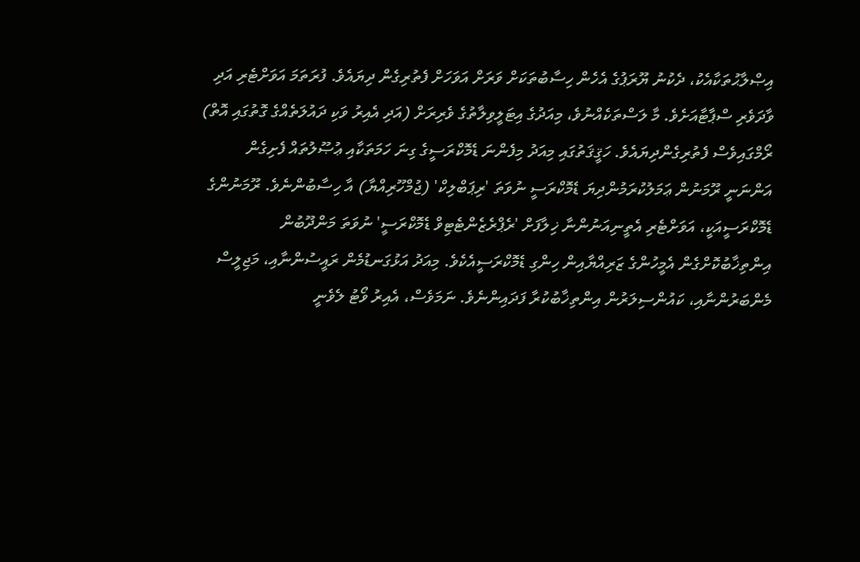އިޞްލާޙުތަކާއެކު، ދެކުނު ޔޫރަޕުގެ އެހެން ހިސާބުތަކަށް ވަރަށް އަވަހަށް ފެތުރިގެން ދިޔައެވެ. ފުރަތަމަ އަވަށްޓެރި އަދި ވާދަވެރި ސްޕާޓާއަށެވެ. މާ ލަސްތަކެއްނުވެ، މިއަދުގެ އިޓަލީވިލާތުގެ ވެރިރަށް (އަދި އެއިރު ވަކި ދައުލަތެއްގެ ގޮތުގައި އޮތް) ރޯމްގައިވެސް ފެތުރިގެންދިޔައެވެ. ހަޤީޤަތުގައި މިއަދު މިފެންނަ ޑެމޮކްރަސީގެ ގިނަ ހަމަތަކާއި ޢުޞޫލުތައް ފެށިގެން އަންނަނީ ރޫމަނުން ޢަމަލުކުރަމުންދިޔަ ޑެމޮކްރަސީ ނުވަތަ 'ރިޕަބްލިކް' (ޖުމްހޫރިއްޔާ) އާ ހިސާބުންނެވެ. ރޫމަނުންގެ ޑެމޮކްރަސީއަކީ، އަވަށްޓެރި އެތީނިއަނުންނާ ޚިލާފަށް 'ރެޕްރެޒެންޓެޓިވް ޑެމޮކްރަސީ' ނުވަތަ މަންދޫބުން އިންތިޚާބުކޮށްގެން އެމީހުންގެ ޒަރިއްޔާއިން ހިންގި ޑެމޮކްރަސީއެކެވެ. މިއަދު އަޅުގަނޑުމެން ރައީސުންނާއި، މަޖިލީސް މެންބަރުންނާއި، ކައުންސިލަރުން އިންތިޚާބުކުރާ ފަދައިންނެވެ. ނަމަވެސް، އެއިރު ވޯޓު ލެވެނީ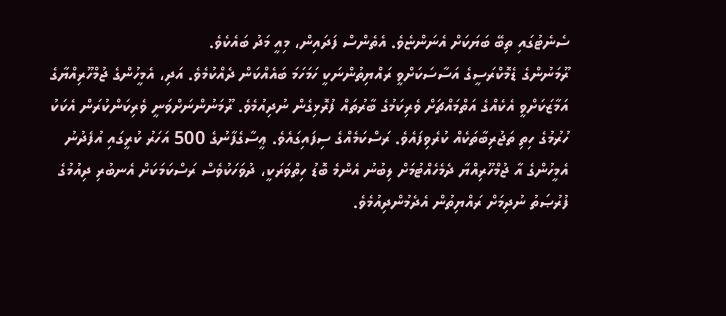ސެނެޓުގައި ތިބޭ ބަޔަކަށް އެނަންޏެވެ. އެތެންސް ފަދައިން، މިއީ މަދު ބައެކެވެ.
ރޫމަނުންގެ ޑެމޮކްރަސީގެ އަސާސަކަށްވީ ރައްޔިތުންނަކީ ހަމަހަމަ ބައެއްކަން ދެއްކުމެވެ. އަދި، އެމީހުންގެ ޖުމްހޫރިއްޔާގެ އަމާޒަކަށްވީ އެކެއްގެ އަތްމައްޗަށް ވެރިކަމުގެ ބާރުތައް ފުރޮޅިގެން ނުދިއުމެވެ. ރޫމަނުންނަށްވަނީ ވެރިކަންކުރަން އެކަކު ހުރުމުގެ ހިތި ތަޖުރިބާތަކެއް ކުރެވިފައެވެ. ރަސްކަމެއްގެ ސިފައިގައެވެ. ޢީސާގެފާނުގެ 500 އަހަރު ކުރީގައި އުފެދުނު އެމީހުންގެ އާ ޖުމްހޫރިއްޔާ ދެމެހެއްޓުމަށް ލިބުނު އެންމެ ބޮޑު ހިތްވަރަކީ، ދުވަހަކުވެސް ރަސްކަމަކަށް އެނބުރި ދިއުމުގެ ފުރުޞަތު ނުދިމަށް ރައްޔިތުން އެދެމުންދިއުމެވެ.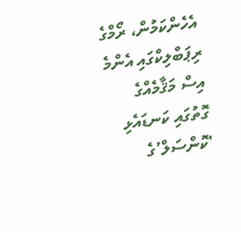އެހެންކަމުން، ރޯމްގެ ރިޕަބްލިކްގައި އެންމެ އިސް މަޤާމެއްގެ ގޮތުގައި ކަނޑައެޅި 'ކޮންސަލް’ގެ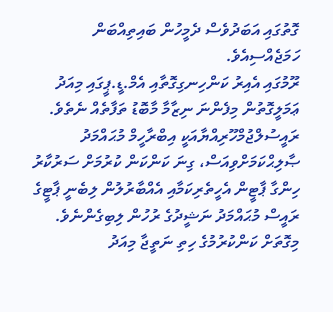ގޮތުގައި އަބަދުވެސް ދެމީހުން ބައިތިއްބަން ހަމަޖެއްސިއެވެ.
ރޫމުގައި އެއިރު ކަންހިނގިގޮތާއި އެމް.ޑީ.ޕީގައި މިއަދު ޢަމަލީގޮތުން މިފެންނަ ނިޒާމާ މާބޮޑު ތަފާތެއް ނެތެވެ. ރައީސުލްޖުމްހޫރިއްޔާއަކީ އިބްރާހީމް މުޙައްމަދު ޞާލިޙްކަމަށްވިއަސް، ގިނަ ކަންކަން ކުރުމަށް ސަރުކާރު ހިންގާ ޕާޓީން އެހީތެރިކަމާއި އެއްބާރުލުން ލިބެނީ ޕާޓީގެ ރައީސް މުޙައްމަދު ނަޝީދުގެ ރުހުން ލިބިގެންނެވެ.
މިގޮތަށް ކަންކުރުމުގެ ހިތި ނަތީޖާ މިއަދު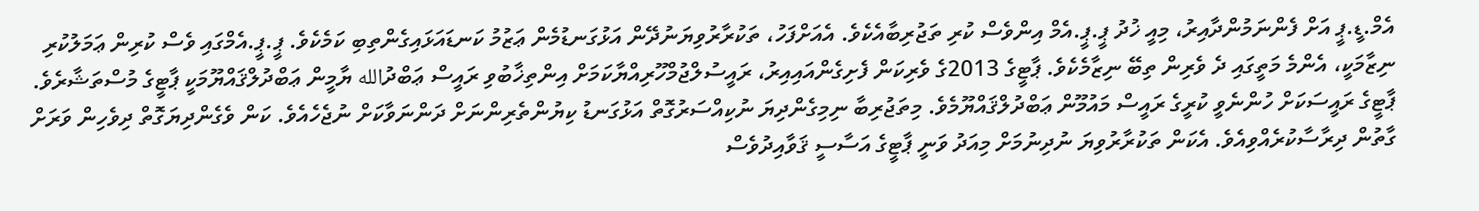އެމް.ޑީ.ޕީ އަށް ފެންނަމުންދާއިރު، މިއީ ޚުދު ޕީ.ޕީ.އެމް އިންވެސް ކުރި ތަޖުރިބާއެކެވެ. އެއަށްފަހު، ތަކުރާރުވިޔަނުދޭން އަޅުގަނޑުމެން ޢަޒުމު ކަނޑައަޅައިގެންތިބި ކަމެކެވެ. ޕީ.ޕީ.އެމްގައި ވެސް ކުރިން ޢަމަލުކުރި ނިޒާމަކީ، އެންމެ މަތީގައި ދެ ވެރިން ތިބޭ ނިޒާމެކެވެ. ޕާޓީގެ 2013ގެ ވެރިކަން ފެށިގެންއައިއިރު، ރައީސުލްޖުމްހޫރިއްޔާކަމަށް އިންތިޚާބުވި ރައީސް ޢަބްދުالله ޔާމީން ޢަބްދުލްޤައްޔޫމަކީ ޕާޓީގެ މުސްތަޝާރެވެ. ޕާޓީގެ ރައީސަކަށް ހުންނެވީ ކުރީގެ ރައީސް މައުމޫން ޢަބްދުލްޤައްޔޫމެވެ. މިތަޖުރިބާ ނިމިގެންދިޔަ ނުކިއްސަރުގޮތް އަޅުގަނޑު ކިޔުންތެރިންނަށް ދަންނަވާކަށް ނުޖެހެއެވެ. ކަން ވެގެންދިޔަގޮތް ދިވެހިން ވަރަށް ގާތުން ދިރާސާކުރެއްވިއެވެ. އެކަން ތަކުރާރުވިޔަ ނުދިނުމަށް މިއަދު ވަނީ ޕާޓީގެ އަސާސީ ޤަވާއިދުވެސް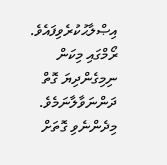އިޞްލާޙުކުރެވިފައެވެ.
ރޯމްގައި މިކަން ނިމިގެންދިޔަ ގޮތް ދަންނަވާލާނަމެވެ. މިދެންނެވި ގޮތަށް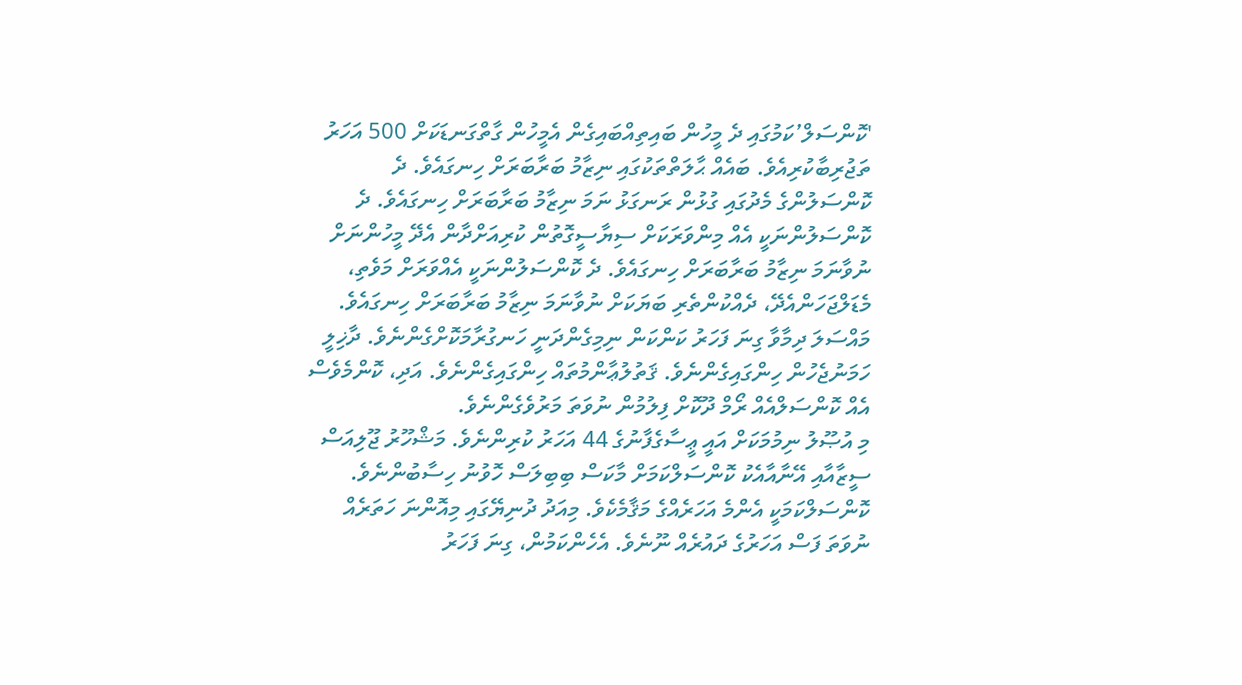'ކޮންސަލް’ކަމުގައި ދެ މީހުން ބައިތިއްބައިގެން އެމީހުން ގާތްގަނޑަކަށް 500 އަހަރު ތަޖުރިބާކުރިއެވެ. ބައެއް ޙާލަތްތަކުގައި ނިޒާމު ބަރާބަރަށް ހިނގައެވެ. ދެ ކޮންސަލުންގެ މެދުގައި ގުޅުން ރަނގަޅު ނަމަ ނިޒާމު ބަރާބަރަށް ހިނގައެވެ. ދެ ކޮންސަލުންނަކީ އެއް މިންވަރަކަށް ސިޔާސީގޮތުން ކުރިއަށްދާން އެދޭ މީހުންނަށް ނުވާނަމަ ނިޒާމު ބަރާބަރަށް ހިނގައެވެ. ދެ ކޮންސަލުންނަކީ އެއްވަރަށް މަވެތި، މެޑަލްޖަހަންއެދޭ، ދެއްކުންތެރި ބަޔަކަށް ނުވާނަމަ ނިޒާމު ބަރާބަރަށް ހިނގައެވެ.
މައްސަލަ ދިމާވާ ގިނަ ފަހަރު ކަންކަން ނިމިގެންދަނީ ހަނގުރާމަކޮށްގެންނެވެ. ދާޚިލީ ހަމަނުޖެހުން ހިންގައިގެންނެވެ. ޤަތުލުޢާންމުތައް ހިންގައިގެންނެވެ. އަދި، ކޮންމެވެސް އެއް ކޮންސަލްއެއް ރޯމް ދޫކޮށް ފިލުމުން ނުވަތަ މަރުވެގެންނެވެ.
މި އުޞޫލު ނިމުމަކަށް އައީ ޢީސާގެފާނުގެ 44 އަހަރު ކުރިންނެވެ. މަޝްހޫރު ޖޫލިއަސް ސީޒާއާއި އޭނާއާއެކު ކޮންސަލްކަމަށް މާކަސް ބިބިލަސް ހޮވުނު ހިސާބުންނެވެ. ކޮންސަލްކަމަކީ އެންމެ އަހަރެއްގެ މަޤާމެކެވެ. މިއަދު ދުނިޔޭގައި މިއޮންނަ ހަތަރެއް ނުވަތަ ފަސް އަހަރުގެ ދައުރެއް ނޫނެވެ. އެހެންކަމުން، ގިނަ ފަހަރު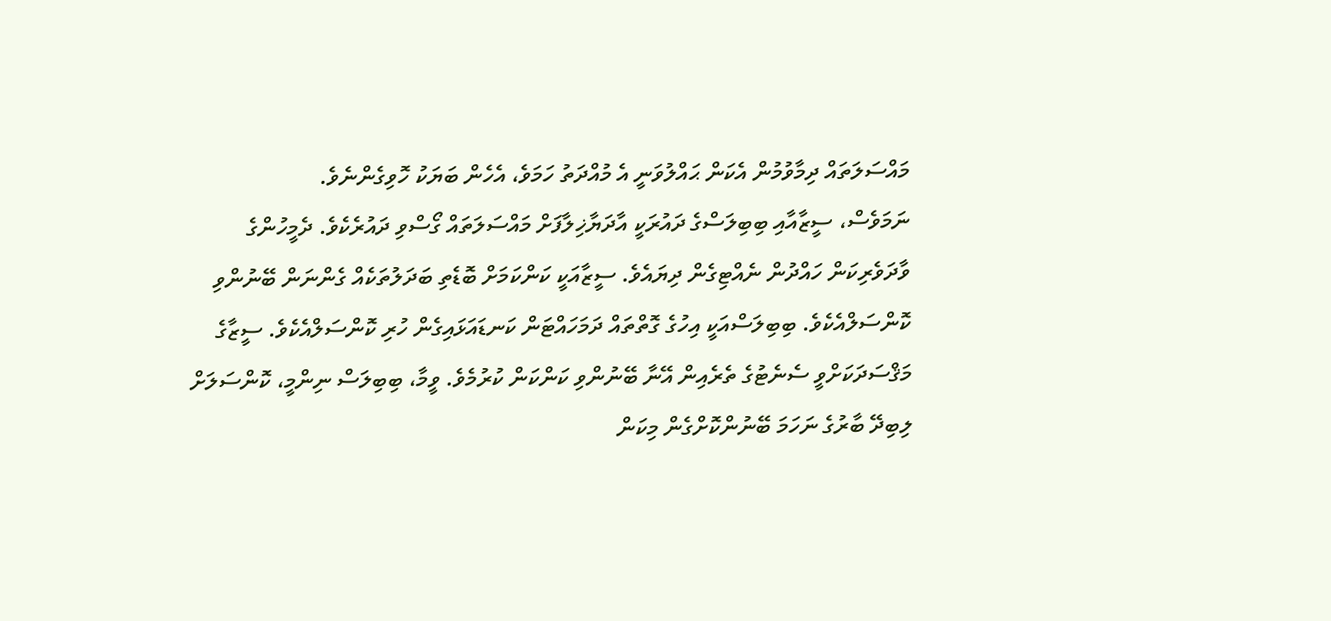މައްސަލަތައް ދިމާވުމުން އެކަން ޙައްލުވަނީ އެ މުއްދަތު ހަމަވެ، އެހެން ބަޔަކު ހޮވިގެންނެވެ.
ނަމަވެސް، ސީޒާއާއި ބިބިލަސްގެ ދައުރަކީ އާދަޔާޚިލާފަށް މައްސަލަތައް ގޯސްވި ދައުރެކެވެ. ދެމީހުންގެ ވާދަވެރިކަން ހައްދުން ނެއްޓިގެން ދިޔައެވެ. ސީޒާއަކީ ކަންކަމަށް ބޮޑެތި ބަދަލުތަކެއް ގެންނަން ބޭނުންވި ކޮންސަލްއެކެވެ. ބިބިލަސްއަކީ އިހުގެ ގޮތްތައް ދަމަހައްޓަން ކަނޑައަޅައިގެން ހުރި ކޮންސަލްއެކެވެ. ސީޒާގެ މަޤްސަދަކަށްވީ ސެނެޓުގެ ތެރެއިން އޭނާ ބޭނުންވި ކަންކަން ކުރުމެވެ. ވީމާ، ބިބިލަސް ނިންމީ، ކޮންސަލަށް ލިބިދޭ ބާރުގެ ނަހަމަ ބޭނުންކޮށްގެން މިކަން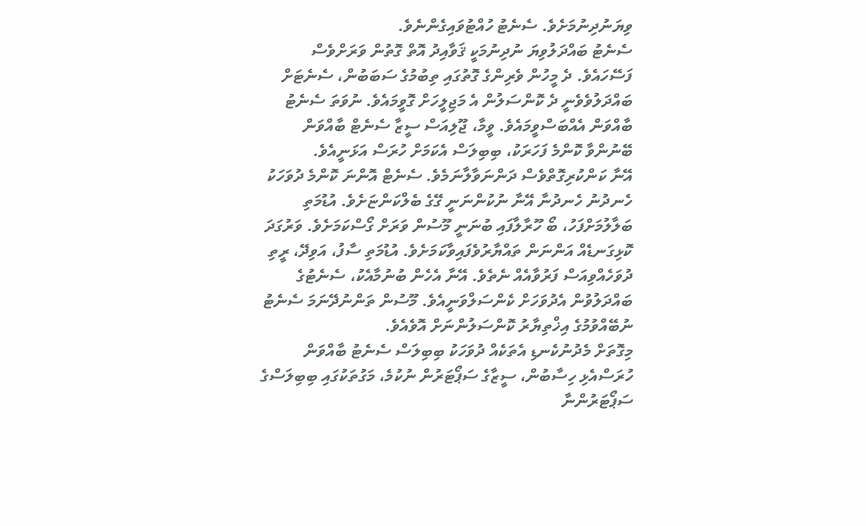ވިޔަނުދިނުމަށެވެ. ސެނެޓު ހުއްޓުވައިގެންނެވެ.
ސެނެޓު ބައްދަލުވިޔަ ނުދިނުމަކީ ޤަވާއިދު އޮތް ގޮތުން ވަރަށްވެސް ފަސޭހައެވެ. ދެ މީހުން ވެރިންގެ ގޮތުގައި ތިބުމުގެ ސަބަބުން، ސެނެޓަށް ބައްދަލުވެވެނީ ދެ ކޮންސަލުން އެ މަޖިލީހަށް ގޮވީމައެވެ. ނުވަތަ ސެނެޓު ބާއްވަން އެއްބަސްވީމައެވެ. ވީމާ، ޖޫލިއަސް ސީޒާ ސެނެޓް ބާއްވަން ބޭނުންވާ ކޮންމެ ފަހަރަކު، ބިބިލަސް އެކަމަށް ހުރަސް އަޅަނީއެވެ.
އޭނާ ކަންކުރިގޮތްވެސް ދަންނަވާލާނަމެވެ. ސެނެޓް އޮންނަ ކޮންމެ ދުވަހަކު ހެނދުނު ހެނދުނާ އޭނާ ނުކުންނަނީ ގޭގެ ބެލްކަންޏަށެވެ. އުޑުމަތި ބަލާލުމަށްފަހު، ބޯ ހޫރާލާފައި ބުނަނީ މޫސުން ވަރަށް ގޯސްކަމަށެވެ. ވަރުގަދަ ކޮޅިގަނޑެއް އަންނަން ތައްޔާރުވެފައިވާކަމަށެވެ. އުޑުމަތި ސާފު، އަވިދޭ، ރީތި ދުވަހެއްވިއަސް ފަރުވާއެއް ނެތެވެ. އޭނާ އެހެން ބުނުމާއެކު، ސެނެޓުގެ ބައްދަލުވުން އެދުވަހަށް ކެންސަލްވަނީއެވެ. މޫސުން ތަންނުދޭނަމަ ސެނެޓު ނުބޭއްވުމުގެ އިޚްތިޔާރު ކޮންސަލުންނަށް އޮވެއެވެ.
މިގޮތަށް މެދުނުކެނޑި އެތަކެއް ދުވަހަކު ބިބިލަސް ސެނެޓު ބާއްވަން ހުރަސްއެޅި ހިސާބުން، ސީޒާގެ ސަޕޯޓަރުން ނުކުމެ، މަގުތަކުގައި ބިބިލަސްގެ ސަޕޯޓަރުންނާ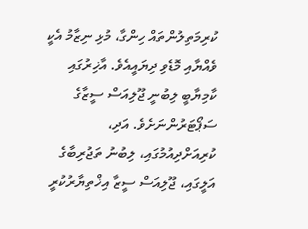ކުރިމަތިލުންތައް ހިންގާ، މުޅި ނިޒާމު އެކީ ވެއްޔާއި މޮޑެވި ދިޔައީއެވެ. އާޚިރުގައި ކާމިޔާބީ ލިބުނީ ޖޫލިއަސް ސީޒާގެ ސަޕޯޓަރުންނަށެވެ. އަދި، ކުރިއަށްދިއުމުގައި، ލިބުނު ތަޖުރިބާގެ އަލީގައި، ޖޫލިއަސް ސީޒާ އިޚްތިޔާރުކުރީ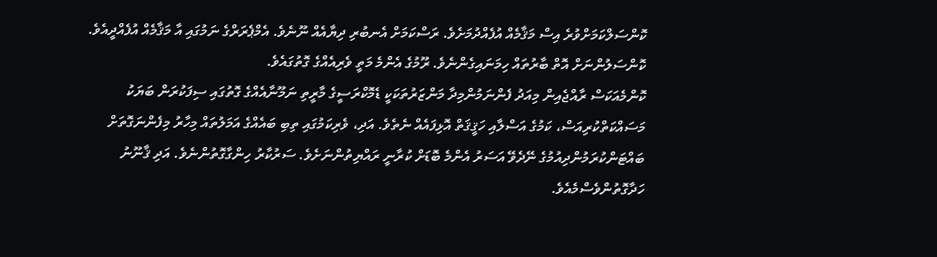ކޮންސަލްކަމަށްވުރެ އިސް މަޤާމެއް އުފެއްދުމަށެވެ. ރަސްކަމަށް އެނބުރި ދިޔާއެއް ނޫނެވެ. އެމްޕެރަރްގެ ނަމުގައި އާ މަޤާމެއް އުފެއްދީއެވެ. ކޮންސަލުންނަށް އޮތް ބާރުތައް ހިމަނައިގެންނެވެ. ރޫމުގެ އެންމެ މަތީ ވެރިއެއްގެ ގޮތުގައެވެ.
ކޮންމެއަކަސް ރާއްޖެއިން މިއަދު ފެންނަމުންމިދާ މަންޒަރުތަކަކީ ޑެމޮކްރަސީގެ މާރީތި ނަމޫނާއެއްގެ ގޮތުގައި ސިފަކުރަން ބަޔަކު މަސައްކަތްކުރިއަސް، ކަމުގެ އަސްލާއި ހަޤީޤަތް އޮޅިފައެއް ނެތެވެ. އަދި، ވެރިކަމުގައި ތިބި ބައެއްގެ އަމަލުތައް މިހާރު މިފެންނަގޮތަށް ބައްޓަންކުރަމުންދިއުމުގެ ނޭދެވޭ އަސަރު އެންމެ ބޮޑަށް ކުރާނީ ރައްޔިތުންނަށެވެ. ސަރުކާރު ހިންގާގޮތުންނެވެ. އަދި ޤާނޫނު ހަދާގޮތުންވެސްމެއެވެ.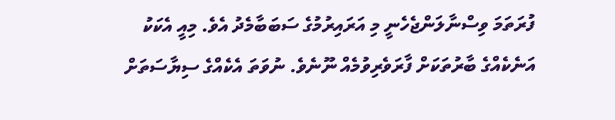ފުރަތަމަ ވިސްނާލަންޖެހެނީ މި އަރައިރުމުގެ ސަބަބާމެދު އެވެ. މިއީ އެކަކު އަނެކެއްގެ ބާރުތަކަށް ފާރަވެރިވުމެއް ނޫނެވެ. ނުވަތަ އެކެއްގެ ސިޔާސަތަށް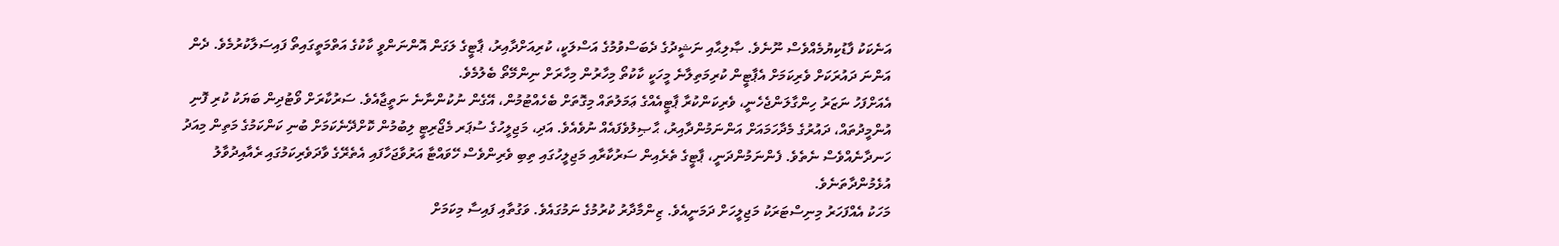އަނެކަކު ފާޑުކިޔުމެއްވެސް ނޫނެވެ. ޞާލިޙާއި ނަޝީދުގެ ދެބަސްވުމުގެ އަސްލަކީ، ކުރިއަށްދާއިރު، ޕާޓީގެ ލަގަން އޮންނަންވީ ކާކުގެ އަތްމަތީގައިތޯ ފައިސަލާކުރުމެވެ. ދެން އަންނަ ދައުރަކަށް ވެރިކަމަށް އެޕާޓީން ކުރިމަތިލާނެ މީހަކީ ކާކުތޯ މިހާރުން މިހާރަށް ނިންމޭތޯ ބެލުމެވެ.
އެއަށްފަހު ނަޒަރު ހިންގާލަންޖެހެނީ، ވެރިކަންކުރާ ޕާޓީއެއްގެ ޢަމަލުތައް މިގޮތަށް ބެހެއްޓުމުން، އޭގެން ނުކުންނާނެ ނަތީޖާއެވެ. ސަރުކާރަށް ވޯޓުދިން ބަޔަކު ކުރި ފޮނި އުންމީދުތައް، ދައުރުގެ މެދާހަމައަށް އަންނަމުންދާއިރު، ޙާޞިލުވެފައެއް ނުވެއެވެ. އަދި، މަޖިލީހުގެ ސުޕަރ މެޖޯރިޓީ ލިބުމުން ކޮށްދޭނެކަމަށް ބުނި ކަންކަމުގެ މަތިން މިއަދު ހަނދާނެއްވެސް ނެތެވެ. ފެންނަމުންދަނީ، ޕާޓީގެ ތެރެއިން ސަރުކާރާއި މަޖިލީހުގައި ތިބި ވެރިންވެސް ހޭވައްޓާ އަރުވާޖަހާފައި އެތެރޭގެ ވާދަވެރިކަމުގައި ރެއާއިދުވާލު އުޅެމުންދާތަނެވެ.
މަހަކު އެއްފަހަރު މިނިސްޓަރަކު މަޖިލީހަށް ދަމަނީއެވެ. ޒިންމާދާރު ކުރުމުގެ ނަމުގައެވެ. ވަގުތާއި ފައިސާ މިކަމަށް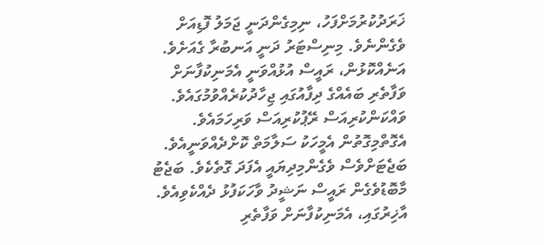ޚަރަދުކުރުމަށްފަހު، ނިމިގެންދަނީ ޖަމަލު ފޮޑިއަށް ވެގެންނެވެ. މިނިސްޓަރު ދަނީ އަނބުރާ ގެއަށެވެ. އަނެއްކޮޅުން، ރައީސް އުޅުއްވަނީ އެމަނިކުފާނަށް ވަފާތެރި ބައެއްގެ ދިފާއުގައި ޖިހާދުކުރެއްވުމުގައެވެ. ވައްކަންކުރިއަސް ރޭޕުކުރިއަސް ވަރިހަމައެވެ. އެގޮތްމިގޮތުން އެމީހަކު ސަލާމަތް ކޮށްދެއްވަނީއެވެ. ބަޖެޓަށްވެސް ވެގެންމިދިޔައީ އެފަދަ ގޮތެކެވެ. ބަޖެޓު މާބޮޑުވެގެން ރައީސް ނަޝީދު ވާހަކަފުޅު ދެއްކެވިއެވެ. އާޚިރުގައި، އެމަނިކުފާނަށް ވަފާތެރި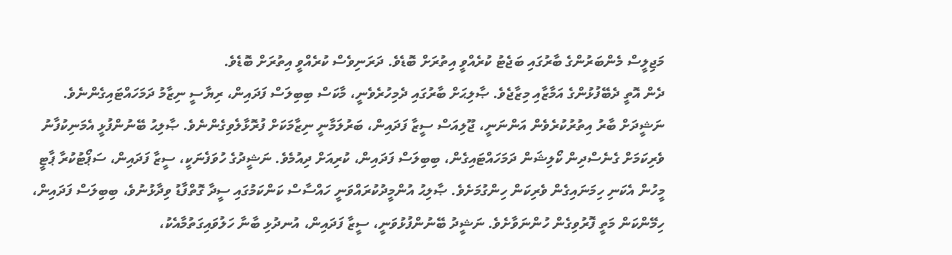މަޖިލީސް މެންބަރުންގެ ބާރުގައި ބަޖެޓު ކުރެއްވީ އިތުރަށް ބޮޑެވެ. ދަރަނިވެސް ކުރެއްވީ އިތުރަށް ބޮޑެވެ.
ދެން އޮތީ ދެބޭފުޅުންގެ އަމާޒާއި މިޒާޖެވެ. ޞާލިޙަށް ބާރުގައި ދެމިހުރެވެނީ، މާކަސް ބިބިލަސް ފަދައިން، ރިޔާސީ ނިޒާމު ދަމަހައްޓައިގެންނެވެ. ނަޝީދަށް ބާރު އިތުރުކުރެވެން އަންނަނީ، ޖޫލިއަސް ސީޒާ ފަދައިން، ބަރުލަމާނީ ނިޒާމަކަށް ފުރޮޅާލެވިގެންނެވެ. ޞާލިޙު ބޭނުންފުޅީ އެމަނިކުފާނު ވެރިކަމަށް ގެނެސްދިން ކޯލިޝަން ދަމަހައްޓައިގެން، ބިބިލަސް ފަދައިން، ކުރިއަށް ދިއުމެވެ. ނަޝީދުގެ ހުވަފެނަކީ، ސީޒާ ފަދައިން، ސަޕޯޓުކުރާ ޕާޓީ މީހުން އެކަނި ހިމަނައިގެން ވެރިކަން ހިންގުމަށެވެ. ޞާލިޙު އުންމީދުކުރައްވަނީ ހައްސާސް ކަންކަމުގައި ސީދާ ގޮތްފާޑު ވިދާޅުނުވެ، ބިބިލަސް ފަދައިން، ހިމޭންކަން މަތީ ފޮރުވިގެން ހުންނަވާށެވެ. ނަޝީދު ބޭނުންފުޅުވަނީ، ސީޒާ ފަދައިން، އުނދުޅި ބާނާ ހަލުވައިގަތުމާއެކު،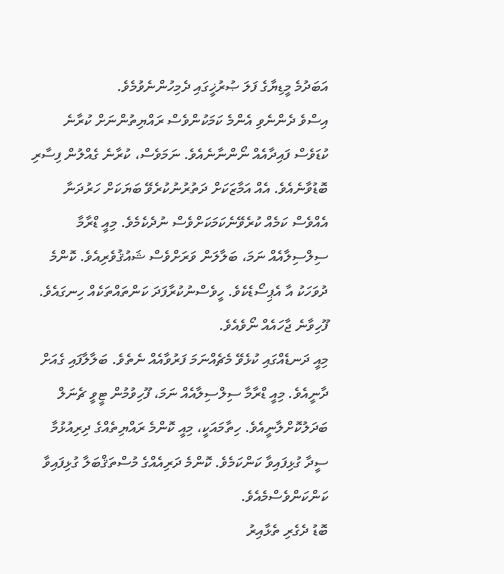އަބަދުމެ މީޑިޔާގެ ފަލަ ޞުރުޚީގައި ދެމިހުންނެވުމެވެ.
އިސްވެ ދެންނެވި އެންމެ ކަމަކުންވެސް ރައްޔިތުންނަށް ކުރާނެ ކުޑަވެސް ފައިދާއެއް ނޯންނާނެއެވެ. ނަމަވެސް، ކުރާނެ ގެއްލުން ފިސާރި ބޮޑުވާނެއެވެ. އެއް އަމާޒަކަށް ދަތުރުނުކުރެވޭ ބަޔަކަށް ހަރުދަނާ އެއްވެސް ކަމެއް ކުރެވޭނެކަމަކަށްވެސް ނުދެކެމެވެ. މިއީ ޑްރާމާ ސިލްސިލާއެއް ނަމަ، ބަލާލަން ވަރަށްވެސް ޝައުޤުވެރިއެވެ. ކޮންމެ ދުވަހަކު އާ އެޕިސޯޑެކެވެ. ހީވެސްނުކުރާފަދަ ކަންތައްތަކެއް ހިނގައެވެ. ފޫހިވާނެ ޖާހައެއް ނޯވެއެވެ.
މިއީ ދަނޑެއްގައި ކުޅެވޭ މެޗެއްނަމަ ފަރުވާއެއް ނެތެވެ. ބަލާލާފައި ގެއަށް ދާނީއެވެ. މިއީ ޑްރާމާ ސިލްސިލާއެއް ނަމަ، ފޫހިވުމުން ޓީވީ ޗެނަލް ބަދަލުކޮށްލާނީއެވެ. ހިތާމައަކީ، މިއީ ކޮންމެ ރައްޔިތެއްގެ ދިރިއުޅުމާ ސީދާ ގުޅިފައިވާ ކަންކަމެވެ. ކޮންމެ ދަރިއެއްގެ މުސްތަޤްބަލާ ގުޅިފައިވާ ކަންކަންވެސްމެއެވެ.
ބޮޑު ދެގެރި ތެޅާއިރު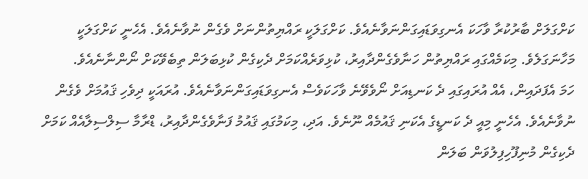ކަށްގަލަށް ބާރުކުރާ ވާހަކަ އެނގިވަޑައިގަންނަވާނެއެވެ. ކަށްގަލަކީ ރައްޔިތުންނަށް ވެގެން ނުވާނެއެވެ. އެހެނީ ކަށްގަލަކީ މަހާނަގަލެވެ. މިކަމެއްގައި ރައްޔިތުން ހަނާވެގެންދާއިރު، ކުޅިވަރެއްކަމަށް ދެކިގެން ކުޅިބަލަން ތިބެވޭކަށް ނޯންނާނެއެވެ.
ހަމަ އެފަދައިން، އެއް އުރައިގައި ދެ ކަނޑިއަށް ނޯވެވޭނެ ވާހަކަވެސް އެނގިވަޑައިގަންނަވާނެއެވެ. އުރައަކީ ދިވެހި ޤައުމަށް ވެގެން ނުވާނެއެވެ. އެހެނީ މިއީ ދެ ކަނޑީގެ އެކަނި ޤައުމެއް ނޫނެވެ. އަދި، މިކަމުގައި ޤައުމު ފަނާވެގެންދާއިރު، ޑްރާމާ ސިލްސިލާއެއް ކަމަށް ދެކިގެން މުނިފޫހިފިލުވަން ބަލަން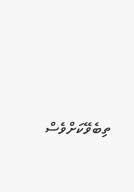ތިބެވޭކަށްވެސް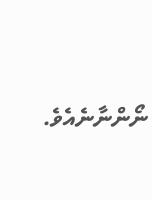ނޯންނާނެއެވެ.